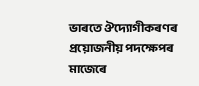ভাৰতে ঔদ্যোগীকৰণৰ প্ৰয়োজনীয় পদক্ষেপৰ মাজেৰে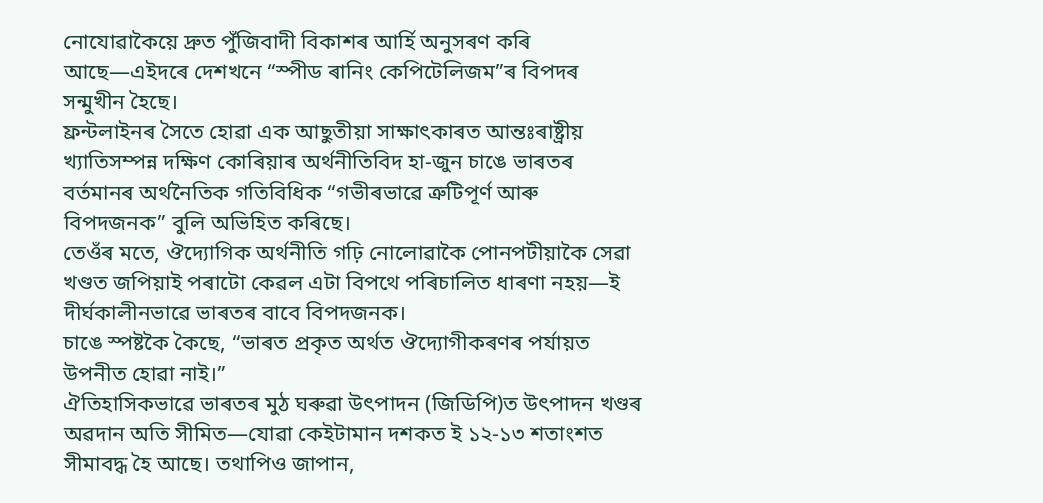নোযোৱাকৈয়ে দ্ৰুত পুঁজিবাদী বিকাশৰ আৰ্হি অনুসৰণ কৰি আছে—এইদৰে দেশখনে “স্পীড ৰানিং কেপিটেলিজম”ৰ বিপদৰ সন্মুখীন হৈছে।
ফ্ৰন্টলাইনৰ সৈতে হোৱা এক আছুতীয়া সাক্ষাৎকাৰত আন্তঃৰাষ্ট্ৰীয় খ্যাতিসম্পন্ন দক্ষিণ কোৰিয়াৰ অৰ্থনীতিবিদ হা-জুন চাঙে ভাৰতৰ বৰ্তমানৰ অৰ্থনৈতিক গতিবিধিক “গভীৰভাৱে ত্ৰুটিপূৰ্ণ আৰু বিপদজনক” বুলি অভিহিত কৰিছে।
তেওঁৰ মতে, ঔদ্যোগিক অৰ্থনীতি গঢ়ি নোলোৱাকৈ পোনপটীয়াকৈ সেৱা খণ্ডত জপিয়াই পৰাটো কেৱল এটা বিপথে পৰিচালিত ধাৰণা নহয়—ই দীৰ্ঘকালীনভাৱে ভাৰতৰ বাবে বিপদজনক।
চাঙে স্পষ্টকৈ কৈছে, “ভাৰত প্ৰকৃত অৰ্থত ঔদ্যোগীকৰণৰ পৰ্যায়ত উপনীত হোৱা নাই।”
ঐতিহাসিকভাৱে ভাৰতৰ মুঠ ঘৰুৱা উৎপাদন (জিডিপি)ত উৎপাদন খণ্ডৰ অৱদান অতি সীমিত—যোৱা কেইটামান দশকত ই ১২-১৩ শতাংশত সীমাবদ্ধ হৈ আছে। তথাপিও জাপান,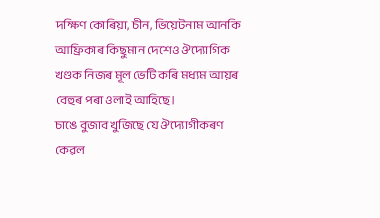দক্ষিণ কোৰিয়া, চীন, ভিয়েটনাম আনকি আফ্ৰিকাৰ কিছুমান দেশেও ঔদ্যোগিক খণ্ডক নিজৰ মূল ভেটি কৰি মধ্যম আয়ৰ বেহুৰ পৰা ওলাই আহিছে।
চাঙে বুজাব খুজিছে যে ঔদ্যোগীকৰণ কেৱল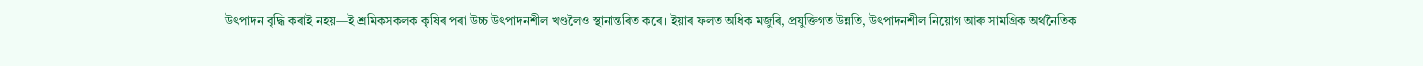উৎপাদন বৃদ্ধি কৰাই নহয়—ই শ্ৰমিকসকলক কৃষিৰ পৰা উচ্চ উৎপাদনশীল খণ্ডলৈও স্থানান্তৰিত কৰে। ইয়াৰ ফলত অধিক মজুৰি, প্ৰযুক্তিগত উন্নতি, উৎপাদনশীল নিয়োগ আৰু সামগ্ৰিক অৰ্থনৈতিক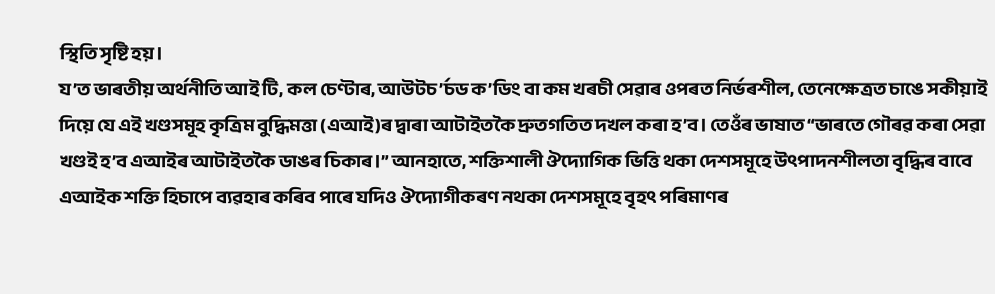স্থিতি সৃষ্টি হয়।
য’ত ভাৰতীয় অৰ্থনীতি আই টি, কল চেণ্টাৰ, আউটচ’ৰ্চড ক’ডিং বা কম খৰচী সেৱাৰ ওপৰত নিৰ্ভৰশীল, তেনেক্ষেত্ৰত চাঙে সকীয়াই দিয়ে যে এই খণ্ডসমূহ কৃত্ৰিম বুদ্ধিমত্তা (এআই)ৰ দ্বাৰা আটাইতকৈ দ্ৰুতগতিত দখল কৰা হ’ব। তেওঁৰ ভাষাত “ভাৰতে গৌৰৱ কৰা সেৱা খণ্ডই হ’ব এআইৰ আটাইতকৈ ডাঙৰ চিকাৰ।” আনহাতে, শক্তিশালী ঔদ্যোগিক ভিত্তি থকা দেশসমূহে উৎপাদনশীলতা বৃদ্ধিৰ বাবে এআইক শক্তি হিচাপে ব্যৱহাৰ কৰিব পাৰে যদিও ঔদ্যোগীকৰণ নথকা দেশসমূহে বৃহৎ পৰিমাণৰ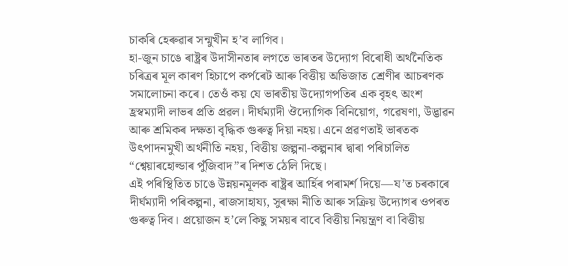চাকৰি হেৰুৱাৰ সন্মুখীন হ’ব লাগিব।
হা-জুন চাঙে ৰাষ্ট্ৰৰ উদাসীনতাৰ লগতে ভাৰতৰ উদ্যোগ বিৰোধী অৰ্থনৈতিক চৰিত্ৰৰ মূল কাৰণ হিচাপে কৰ্পৰেট আৰু বিত্তীয় অভিজাত শ্ৰেণীৰ আচৰণক সমালোচনা কৰে। তেওঁ কয় যে ভাৰতীয় উদ্যোগপতিৰ এক বৃহৎ অংশ হ্ৰস্বম্যাদী লাভৰ প্ৰতি প্ৰৱল। দীৰ্ঘম্যাদী ঔদ্যোগিক বিনিয়োগ, গৱেষণা, উদ্ভাৱন আৰু শ্ৰমিকৰ দক্ষতা বৃদ্ধিক গুৰুত্ব দিয়া নহয়। এনে প্ৰৱণতাই ভাৰতক উৎপাদনমুখী অৰ্থনীতি নহয়, বিত্তীয় জল্পনা-কল্পনাৰ দ্বাৰা পৰিচালিত “শ্বেয়াৰহোল্ডাৰ পুঁজিবাদ”ৰ দিশত ঠেলি দিছে।
এই পৰিস্থিতিত চাঙে উন্নয়নমূলক ৰাষ্ট্ৰৰ আৰ্হিৰ পৰামৰ্শ দিয়ে—য’ত চৰকাৰে দীৰ্ঘম্যাদী পৰিকল্পনা, ৰাজসাহায্য, সুৰক্ষা নীতি আৰু সক্ৰিয় উদ্যোগৰ ওপৰত গুৰুত্ব দিব। প্ৰয়োজন হ’লে কিছু সময়ৰ বাবে বিত্তীয় নিয়ন্ত্ৰণ বা বিত্তীয়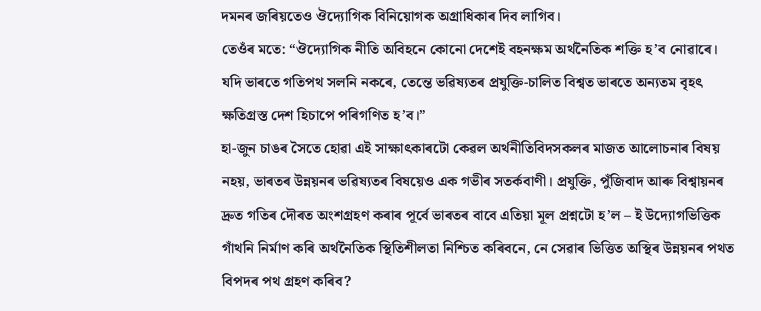দমনৰ জৰিয়তেও ঔদ্যোগিক বিনিয়োগক অগ্ৰাধিকাৰ দিব লাগিব।
তেওঁৰ মতে: “ঔদ্যোগিক নীতি অবিহনে কোনো দেশেই বহনক্ষম অৰ্থনৈতিক শক্তি হ’ব নোৱাৰে। যদি ভাৰতে গতিপথ সলনি নকৰে, তেন্তে ভৱিষ্যতৰ প্ৰযুক্তি-চালিত বিশ্বত ভাৰতে অন্যতম বৃহৎ ক্ষতিগ্ৰস্ত দেশ হিচাপে পৰিগণিত হ’ব।”
হা-জুন চাঙৰ সৈতে হোৱা এই সাক্ষাৎকাৰটো কেৱল অৰ্থনীতিবিদসকলৰ মাজত আলোচনাৰ বিষয় নহয়, ভাৰতৰ উন্নয়নৰ ভৱিষ্যতৰ বিষয়েও এক গভীৰ সতৰ্কবাণী। প্ৰযুক্তি, পুঁজিবাদ আৰু বিশ্বায়নৰ দ্ৰুত গতিৰ দৌৰত অংশগ্ৰহণ কৰাৰ পূৰ্বে ভাৰতৰ বাবে এতিয়া মূল প্ৰশ্নটো হ’ল – ই উদ্যোগভিত্তিক গাঁথনি নিৰ্মাণ কৰি অৰ্থনৈতিক স্থিতিশীলতা নিশ্চিত কৰিবনে, নে সেৱাৰ ভিত্তিত অস্থিৰ উন্নয়নৰ পথত বিপদৰ পথ গ্ৰহণ কৰিব?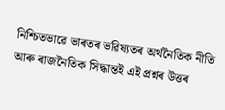নিশ্চিতভাৱে ভাৰতৰ ভৱিষ্যতৰ অৰ্থনৈতিক নীতি আৰু ৰাজনৈতিক সিদ্ধান্তই এই প্ৰশ্নৰ উত্তৰ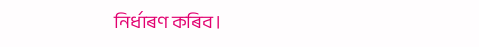নিৰ্ধাৰণ কৰিব।